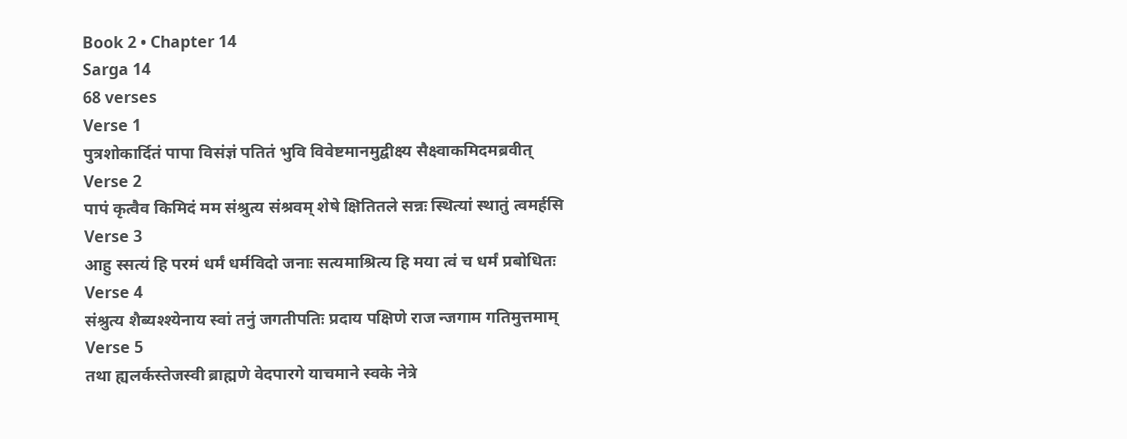Book 2 • Chapter 14
Sarga 14
68 verses
Verse 1
पुत्रशोकार्दितं पापा विसंज्ञं पतितं भुवि विवेष्टमानमुद्वीक्ष्य सैक्ष्वाकमिदमब्रवीत्
Verse 2
पापं कृत्वैव किमिदं मम संश्रुत्य संश्रवम् शेषे क्षितितले सन्नः स्थित्यां स्थातुं त्वमर्हसि
Verse 3
आहु स्सत्यं हि परमं धर्मं धर्मविदो जनाः सत्यमाश्रित्य हि मया त्वं च धर्मं प्रबोधितः
Verse 4
संश्रुत्य शैब्यश्श्येनाय स्वां तनुं जगतीपतिः प्रदाय पक्षिणे राज न्जगाम गतिमुत्तमाम्
Verse 5
तथा ह्यलर्कस्तेजस्वी ब्राह्मणे वेदपारगे याचमाने स्वके नेत्रे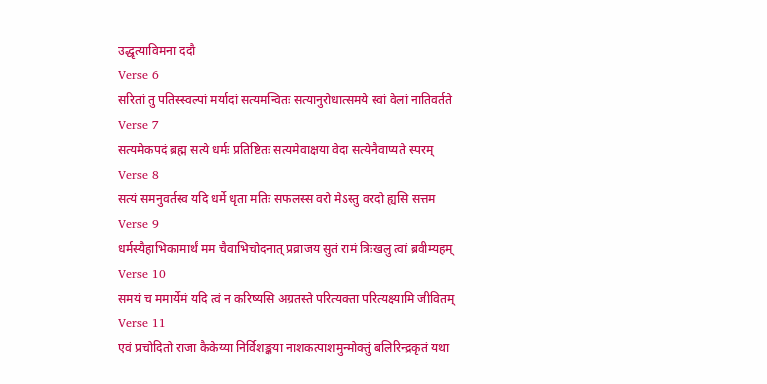उद्धृत्याविमना ददौ
Verse 6
सरितां तु पतिस्स्वल्पां मर्यादां सत्यमन्वितः सत्यानुरोधात्समये स्वां वेलां नातिवर्तते
Verse 7
सत्यमेकपदं ब्रह्म सत्ये धर्मः प्रतिष्टितः सत्यमेवाक्षया वेदा सत्येनैवाप्यते स्परम्
Verse 8
सत्यं समनुवर्तस्व यदि धर्मे धृता मतिः सफलस्स वरो मेऽस्तु वरदो ह्यसि सत्तम
Verse 9
धर्मस्यैहाभिकामार्थं मम चैवाभिचोदनात् प्रव्राजय सुतं रामं त्रिःखलु त्वां ब्रवीम्यहम्
Verse 10
समयं च ममार्येमं यदि त्वं न करिष्यसि अग्रतस्ते परित्यक्ता परित्यक्ष्यामि जीवितम्
Verse 11
एवं प्रचोदितो राजा कैकेय्या निर्विशङ्कया नाशकत्पाशमुन्मोक्तुं बलिरिन्द्रकृतं यथा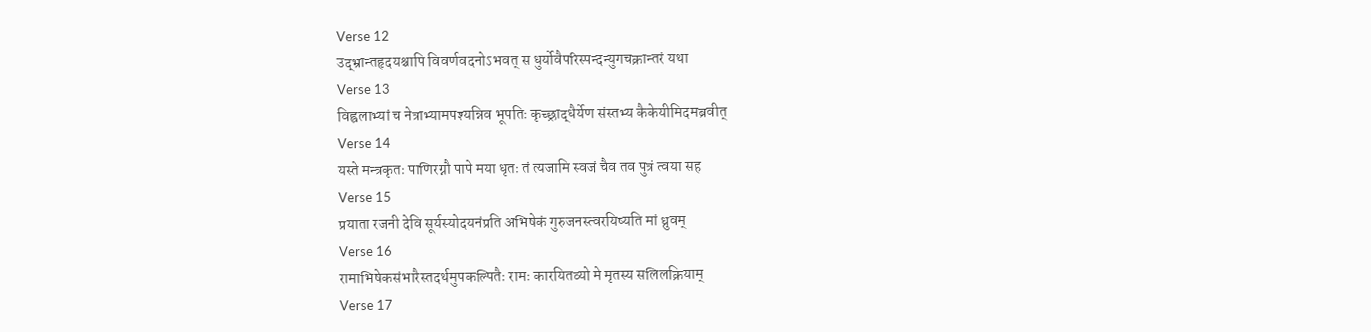Verse 12
उद्भ्रान्तहृदयश्चापि विवर्णवदनोऽभवत् स धुर्योवैपरिस्पन्दन्युगचक्रान्तरं यथा
Verse 13
विह्वलाभ्यां च नेत्राभ्यामपश्यन्निव भूपतिः कृच्छ्राद्धैर्येण संस्तभ्य कैकेयीमिदमब्रवीत्
Verse 14
यस्ते मन्त्रकृतः पाणिरग्नौ पापे मया धृतः तं त्यजामि स्वजं चैव तव पुत्रं त्वया सह
Verse 15
प्रयाता रजनी देवि सूर्यस्योदयनंप्रति अभिषेकं गुरुजनस्त्वरयिष्यति मां ध्रुवम्
Verse 16
रामाभिषेकसंभारैस्तदर्थमुपकल्पितैः रामः कारयितव्यो मे मृतस्य सलिलक्रियाम्
Verse 17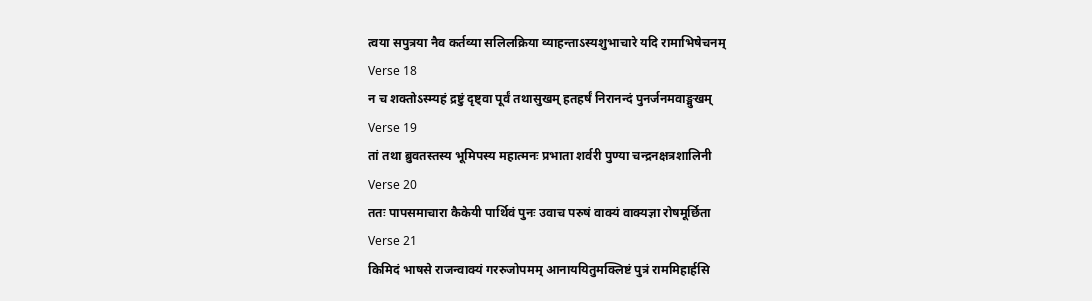त्वया सपुत्रया नैव कर्तव्या सलिलक्रिया व्याहन्ताऽस्यशुभाचारे यदि रामाभिषेचनम्
Verse 18
न च शक्तोऽस्म्यहं द्रष्टुं दृष्ट्वा पूर्वं तथासुखम् हतहर्षं निरानन्दं पुनर्जनमवाङ्मुखम्
Verse 19
तां तथा ब्रुवतस्तस्य भूमिपस्य महात्मनः प्रभाता शर्वरी पुण्या चन्द्रनक्षत्रशालिनी
Verse 20
ततः पापसमाचारा कैकेयी पार्थिवं पुनः उवाच परुषं वाक्यं वाक्यज्ञा रोषमूर्छिता
Verse 21
किमिदं भाषसे राजन्वाक्यं गररुजोपमम् आनाययितुमक्लिष्टं पुत्रं राममिहार्हसि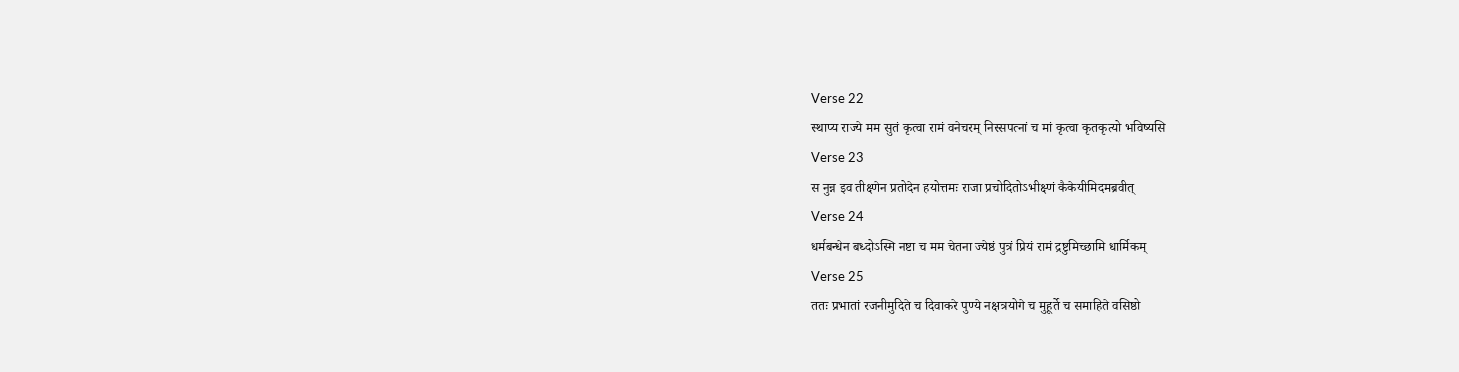Verse 22
स्थाप्य राज्ये मम सुतं कृत्वा रामं वनेचरम् निस्सपत्नां च मां कृत्वा कृतकृत्यो भविष्यसि
Verse 23
स नुन्न इव तीक्ष्णेन प्रतोदेन हयोत्तमः राजा प्रचोदितोऽभीक्ष्णं कैकेयीमिदमब्रवीत्
Verse 24
धर्मबन्धेन बध्दोऽस्मि नष्टा च मम चेतना ज्येष्ठं पुत्रं प्रियं रामं द्रष्टुमिच्छामि धार्मिकम्
Verse 25
ततः प्रभातां रजनीमुदिते च दिवाकरे पुण्ये नक्षत्रयोगे च मुहूर्ते च समाहिते वसिष्ठो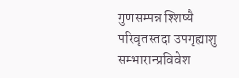गुणसम्पन्न श्शिष्यै परिवृतस्तदा उपगृह्याशु सम्भारान्प्रविवेश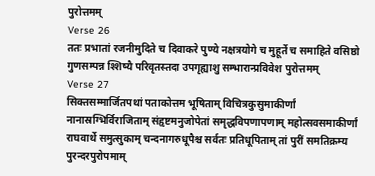पुरोत्तमम्
Verse 26
ततः प्रभातां रजनीमुदिते च दिवाकरे पुण्ये नक्षत्रयोगे च मुहूर्ते च समाहिते वसिष्ठो गुणसम्पन्न श्शिष्यै परिवृतस्तदा उपगृह्याशु सम्भारान्प्रविवेश पुरोत्तमम्
Verse 27
सिक्तसम्मार्जितपथां पताकोत्तम भूषिताम् विचित्रकुसुमाकीर्णां नानास्रग्भिर्विराजिताम् संहृष्टमनुजोपेतां समृद्धविपणापणाम् महोत्सवसमाकीर्णां राघवार्थे समुत्सुकाम् चन्दनागरुधूपैश्च सर्वतः प्रतिधूपिताम् तां पुरीं समतिक्रम्य पुरन्दरपुरोपमाम्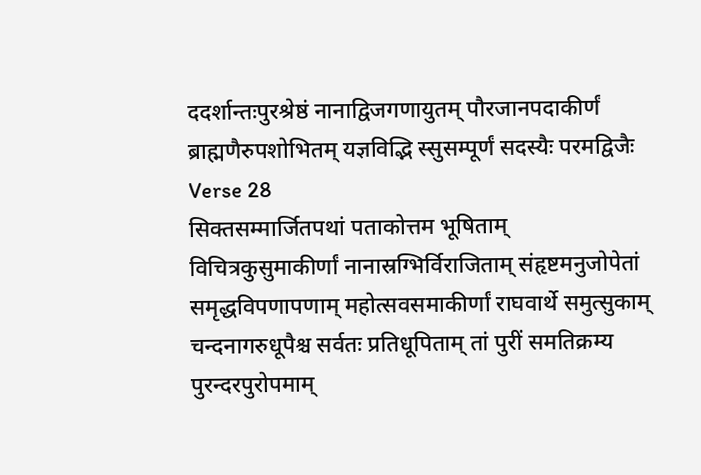ददर्शान्तःपुरश्रेष्ठं नानाद्विजगणायुतम् पौरजानपदाकीर्णं ब्राह्मणैरुपशोभितम् यज्ञविद्भि स्सुसम्पूर्णं सदस्यैः परमद्विजैः
Verse 28
सिक्तसम्मार्जितपथां पताकोत्तम भूषिताम् विचित्रकुसुमाकीर्णां नानास्रग्भिर्विराजिताम् संहृष्टमनुजोपेतां समृद्धविपणापणाम् महोत्सवसमाकीर्णां राघवार्थे समुत्सुकाम् चन्दनागरुधूपैश्च सर्वतः प्रतिधूपिताम् तां पुरीं समतिक्रम्य पुरन्दरपुरोपमाम्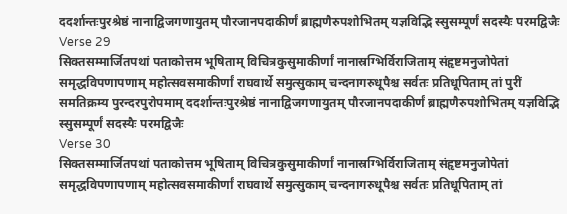ददर्शान्तःपुरश्रेष्ठं नानाद्विजगणायुतम् पौरजानपदाकीर्णं ब्राह्मणैरुपशोभितम् यज्ञविद्भि स्सुसम्पूर्णं सदस्यैः परमद्विजैः
Verse 29
सिक्तसम्मार्जितपथां पताकोत्तम भूषिताम् विचित्रकुसुमाकीर्णां नानास्रग्भिर्विराजिताम् संहृष्टमनुजोपेतां समृद्धविपणापणाम् महोत्सवसमाकीर्णां राघवार्थे समुत्सुकाम् चन्दनागरुधूपैश्च सर्वतः प्रतिधूपिताम् तां पुरीं समतिक्रम्य पुरन्दरपुरोपमाम् ददर्शान्तःपुरश्रेष्ठं नानाद्विजगणायुतम् पौरजानपदाकीर्णं ब्राह्मणैरुपशोभितम् यज्ञविद्भि स्सुसम्पूर्णं सदस्यैः परमद्विजैः
Verse 30
सिक्तसम्मार्जितपथां पताकोत्तम भूषिताम् विचित्रकुसुमाकीर्णां नानास्रग्भिर्विराजिताम् संहृष्टमनुजोपेतां समृद्धविपणापणाम् महोत्सवसमाकीर्णां राघवार्थे समुत्सुकाम् चन्दनागरुधूपैश्च सर्वतः प्रतिधूपिताम् तां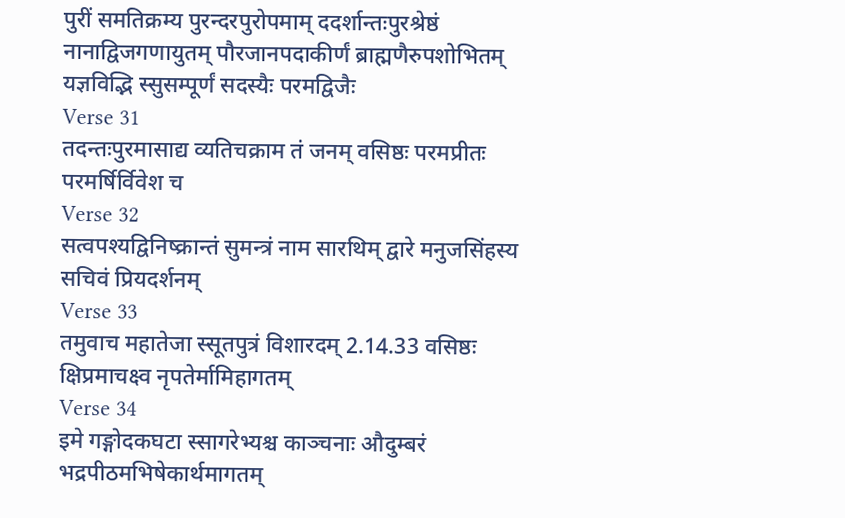पुरीं समतिक्रम्य पुरन्दरपुरोपमाम् ददर्शान्तःपुरश्रेष्ठं नानाद्विजगणायुतम् पौरजानपदाकीर्णं ब्राह्मणैरुपशोभितम् यज्ञविद्भि स्सुसम्पूर्णं सदस्यैः परमद्विजैः
Verse 31
तदन्तःपुरमासाद्य व्यतिचक्राम तं जनम् वसिष्ठः परमप्रीतः परमर्षिर्विवेश च
Verse 32
सत्वपश्यद्विनिष्क्रान्तं सुमन्त्रं नाम सारथिम् द्वारे मनुजसिंहस्य सचिवं प्रियदर्शनम्
Verse 33
तमुवाच महातेजा स्सूतपुत्रं विशारदम् 2.14.33 वसिष्ठः क्षिप्रमाचक्ष्व नृपतेर्मामिहागतम्
Verse 34
इमे गङ्गोदकघटा स्सागरेभ्यश्च काञ्चनाः औदुम्बरं भद्रपीठमभिषेकार्थमागतम्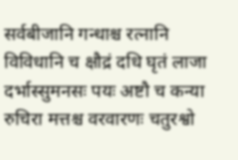सर्वबीजानि गन्धाश्च रत्नानि विविधानि च क्षौद्रं दधि घृतं लाजा दर्भास्सुमनसः पयः अष्टौ च कन्या रुचिरा मत्तश्च वरवारणः चतुरश्वो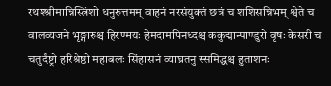रथश्श्रीमान्निस्त्रिंशो धनुरुत्तमम् वाहनं नरसंयुक्तं छत्रं च शशिसन्निभम् श्वेते च वालव्यजने भृङ्गारुश्च हिरण्मयः हेमदामपिनध्दश्च ककुद्मान्पाण्डुरो वृषः केसरी च चतुर्दंष्ट्रो हरिश्रेष्ठो महाबलः सिंहासनं व्याघ्रतनु स्समिद्धश्च हुताशनः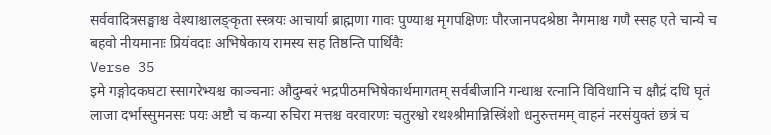सर्ववादित्रसङ्घाश्च वेश्याश्चालङ्कृता स्स्त्रयः आचार्या ब्राह्मणा गावः पुण्याश्च मृगपक्षिणः पौरजानपदश्रेष्ठा नैगमाश्च गणै स्सह एते चान्ये च बहवो नीयमानाः प्रियंवदाः अभिषेकाय रामस्य सह तिष्ठन्ति पार्थिवैः
Verse 35
इमे गङ्गोदकघटा स्सागरेभ्यश्च काञ्चनाः औदुम्बरं भद्रपीठमभिषेकार्थमागतम् सर्वबीजानि गन्धाश्च रत्नानि विविधानि च क्षौद्रं दधि घृतं लाजा दर्भास्सुमनसः पयः अष्टौ च कन्या रुचिरा मत्तश्च वरवारणः चतुरश्वो रथश्श्रीमान्निस्त्रिंशो धनुरुत्तमम् वाहनं नरसंयुक्तं छत्रं च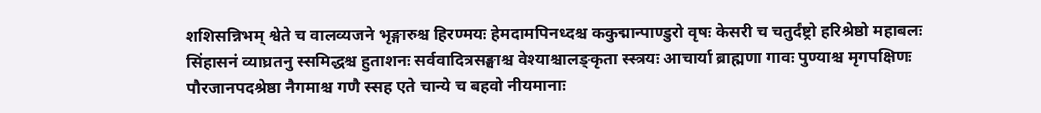शशिसन्निभम् श्वेते च वालव्यजने भृङ्गारुश्च हिरण्मयः हेमदामपिनध्दश्च ककुद्मान्पाण्डुरो वृषः केसरी च चतुर्दंष्ट्रो हरिश्रेष्ठो महाबलः सिंहासनं व्याघ्रतनु स्समिद्धश्च हुताशनः सर्ववादित्रसङ्घाश्च वेश्याश्चालङ्कृता स्स्त्रयः आचार्या ब्राह्मणा गावः पुण्याश्च मृगपक्षिणः पौरजानपदश्रेष्ठा नैगमाश्च गणै स्सह एते चान्ये च बहवो नीयमानाः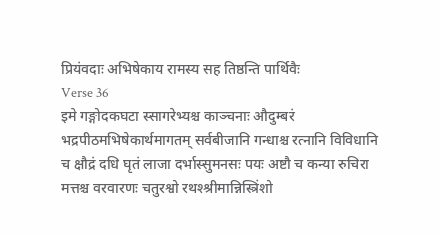प्रियंवदाः अभिषेकाय रामस्य सह तिष्ठन्ति पार्थिवैः
Verse 36
इमे गङ्गोदकघटा स्सागरेभ्यश्च काञ्चनाः औदुम्बरं भद्रपीठमभिषेकार्थमागतम् सर्वबीजानि गन्धाश्च रत्नानि विविधानि च क्षौद्रं दधि घृतं लाजा दर्भास्सुमनसः पयः अष्टौ च कन्या रुचिरा मत्तश्च वरवारणः चतुरश्वो रथश्श्रीमान्निस्त्रिंशो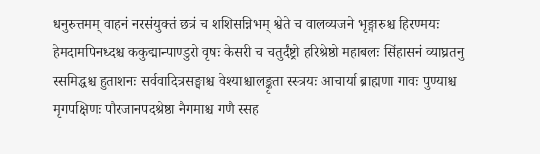धनुरुत्तमम् वाहनं नरसंयुक्तं छत्रं च शशिसन्निभम् श्वेते च वालव्यजने भृङ्गारुश्च हिरण्मयः हेमदामपिनध्दश्च ककुद्मान्पाण्डुरो वृषः केसरी च चतुर्दंष्ट्रो हरिश्रेष्ठो महाबलः सिंहासनं व्याघ्रतनु स्समिद्धश्च हुताशनः सर्ववादित्रसङ्घाश्च वेश्याश्चालङ्कृता स्स्त्रयः आचार्या ब्राह्मणा गावः पुण्याश्च मृगपक्षिणः पौरजानपदश्रेष्ठा नैगमाश्च गणै स्सह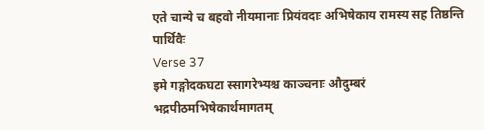एते चान्ये च बहवो नीयमानाः प्रियंवदाः अभिषेकाय रामस्य सह तिष्ठन्ति पार्थिवैः
Verse 37
इमे गङ्गोदकघटा स्सागरेभ्यश्च काञ्चनाः औदुम्बरं भद्रपीठमभिषेकार्थमागतम्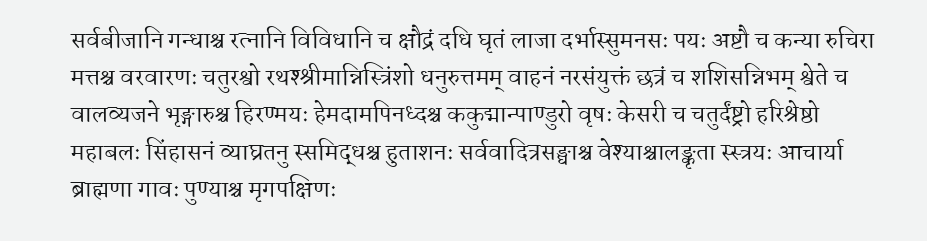सर्वबीजानि गन्धाश्च रत्नानि विविधानि च क्षौद्रं दधि घृतं लाजा दर्भास्सुमनसः पयः अष्टौ च कन्या रुचिरा मत्तश्च वरवारणः चतुरश्वो रथश्श्रीमान्निस्त्रिंशो धनुरुत्तमम् वाहनं नरसंयुक्तं छत्रं च शशिसन्निभम् श्वेते च वालव्यजने भृङ्गारुश्च हिरण्मयः हेमदामपिनध्दश्च ककुद्मान्पाण्डुरो वृषः केसरी च चतुर्दंष्ट्रो हरिश्रेष्ठो महाबलः सिंहासनं व्याघ्रतनु स्समिद्धश्च हुताशनः सर्ववादित्रसङ्घाश्च वेश्याश्चालङ्कृता स्स्त्रयः आचार्या ब्राह्मणा गावः पुण्याश्च मृगपक्षिणः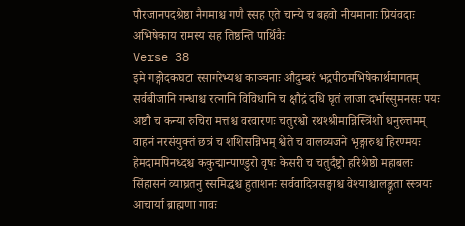पौरजानपदश्रेष्ठा नैगमाश्च गणै स्सह एते चान्ये च बहवो नीयमानाः प्रियंवदाः अभिषेकाय रामस्य सह तिष्ठन्ति पार्थिवैः
Verse 38
इमे गङ्गोदकघटा स्सागरेभ्यश्च काञ्चनाः औदुम्बरं भद्रपीठमभिषेकार्थमागतम् सर्वबीजानि गन्धाश्च रत्नानि विविधानि च क्षौद्रं दधि घृतं लाजा दर्भास्सुमनसः पयः अष्टौ च कन्या रुचिरा मत्तश्च वरवारणः चतुरश्वो रथश्श्रीमान्निस्त्रिंशो धनुरुत्तमम् वाहनं नरसंयुक्तं छत्रं च शशिसन्निभम् श्वेते च वालव्यजने भृङ्गारुश्च हिरण्मयः हेमदामपिनध्दश्च ककुद्मान्पाण्डुरो वृषः केसरी च चतुर्दंष्ट्रो हरिश्रेष्ठो महाबलः सिंहासनं व्याघ्रतनु स्समिद्धश्च हुताशनः सर्ववादित्रसङ्घाश्च वेश्याश्चालङ्कृता स्स्त्रयः आचार्या ब्राह्मणा गावः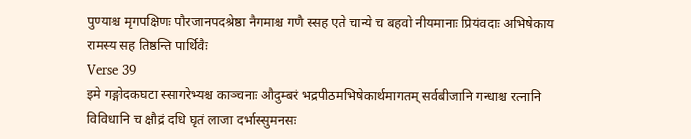पुण्याश्च मृगपक्षिणः पौरजानपदश्रेष्ठा नैगमाश्च गणै स्सह एते चान्ये च बहवो नीयमानाः प्रियंवदाः अभिषेकाय रामस्य सह तिष्ठन्ति पार्थिवैः
Verse 39
इमे गङ्गोदकघटा स्सागरेभ्यश्च काञ्चनाः औदुम्बरं भद्रपीठमभिषेकार्थमागतम् सर्वबीजानि गन्धाश्च रत्नानि विविधानि च क्षौद्रं दधि घृतं लाजा दर्भास्सुमनसः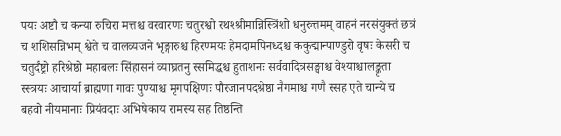पयः अष्टौ च कन्या रुचिरा मत्तश्च वरवारणः चतुरश्वो रथश्श्रीमान्निस्त्रिंशो धनुरुत्तमम् वाहनं नरसंयुक्तं छत्रं च शशिसन्निभम् श्वेते च वालव्यजने भृङ्गारुश्च हिरण्मयः हेमदामपिनध्दश्च ककुद्मान्पाण्डुरो वृषः केसरी च चतुर्दंष्ट्रो हरिश्रेष्ठो महाबलः सिंहासनं व्याघ्रतनु स्समिद्धश्च हुताशनः सर्ववादित्रसङ्घाश्च वेश्याश्चालङ्कृता स्स्त्रयः आचार्या ब्राह्मणा गावः पुण्याश्च मृगपक्षिणः पौरजानपदश्रेष्ठा नैगमाश्च गणै स्सह एते चान्ये च बहवो नीयमानाः प्रियंवदाः अभिषेकाय रामस्य सह तिष्ठन्ति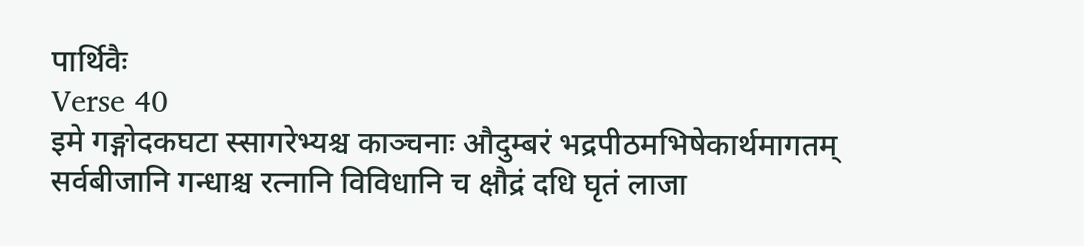पार्थिवैः
Verse 40
इमे गङ्गोदकघटा स्सागरेभ्यश्च काञ्चनाः औदुम्बरं भद्रपीठमभिषेकार्थमागतम् सर्वबीजानि गन्धाश्च रत्नानि विविधानि च क्षौद्रं दधि घृतं लाजा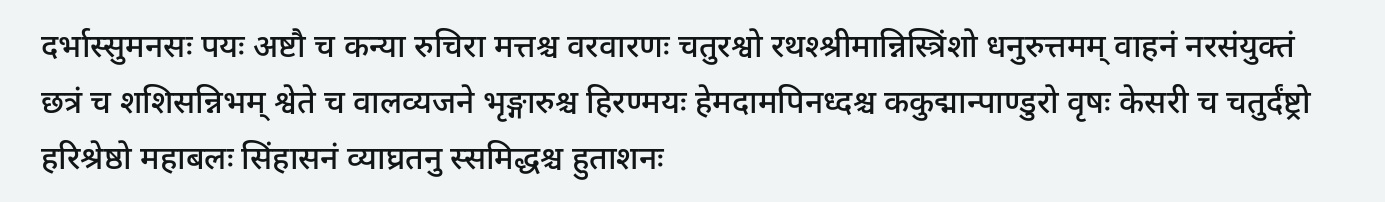दर्भास्सुमनसः पयः अष्टौ च कन्या रुचिरा मत्तश्च वरवारणः चतुरश्वो रथश्श्रीमान्निस्त्रिंशो धनुरुत्तमम् वाहनं नरसंयुक्तं छत्रं च शशिसन्निभम् श्वेते च वालव्यजने भृङ्गारुश्च हिरण्मयः हेमदामपिनध्दश्च ककुद्मान्पाण्डुरो वृषः केसरी च चतुर्दंष्ट्रो हरिश्रेष्ठो महाबलः सिंहासनं व्याघ्रतनु स्समिद्धश्च हुताशनः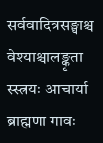सर्ववादित्रसङ्घाश्च वेश्याश्चालङ्कृता स्स्त्रयः आचार्या ब्राह्मणा गावः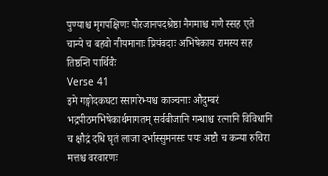पुण्याश्च मृगपक्षिणः पौरजानपदश्रेष्ठा नैगमाश्च गणै स्सह एते चान्ये च बहवो नीयमानाः प्रियंवदाः अभिषेकाय रामस्य सह तिष्ठन्ति पार्थिवैः
Verse 41
इमे गङ्गोदकघटा स्सागरेभ्यश्च काञ्चनाः औदुम्बरं भद्रपीठमभिषेकार्थमागतम् सर्वबीजानि गन्धाश्च रत्नानि विविधानि च क्षौद्रं दधि घृतं लाजा दर्भास्सुमनसः पयः अष्टौ च कन्या रुचिरा मत्तश्च वरवारणः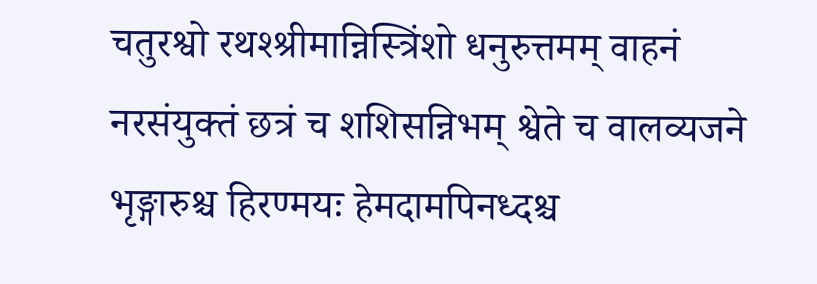चतुरश्वो रथश्श्रीमान्निस्त्रिंशो धनुरुत्तमम् वाहनं नरसंयुक्तं छत्रं च शशिसन्निभम् श्वेते च वालव्यजने भृङ्गारुश्च हिरण्मयः हेमदामपिनध्दश्च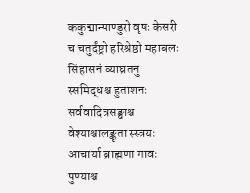ककुद्मान्पाण्डुरो वृषः केसरी च चतुर्दंष्ट्रो हरिश्रेष्ठो महाबलः सिंहासनं व्याघ्रतनु स्समिद्धश्च हुताशनः सर्ववादित्रसङ्घाश्च वेश्याश्चालङ्कृता स्स्त्रयः आचार्या ब्राह्मणा गावः पुण्याश्च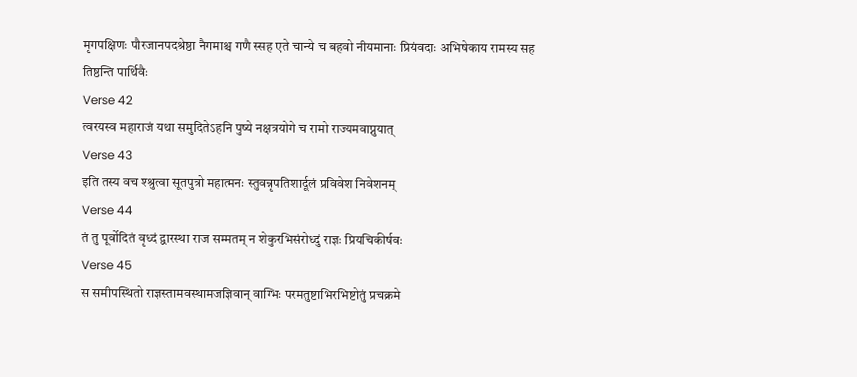मृगपक्षिणः पौरजानपदश्रेष्ठा नैगमाश्च गणै स्सह एते चान्ये च बहवो नीयमानाः प्रियंवदाः अभिषेकाय रामस्य सह तिष्ठन्ति पार्थिवैः
Verse 42
त्वरयस्व महाराजं यथा समुदितेऽहनि पुष्ये नक्षत्रयोगे च रामो राज्यमवाप्नुयात्
Verse 43
इति तस्य वच श्श्रुत्वा सूतपुत्रो महात्मनः स्तुवन्नृपतिशार्दूलं प्रविवेश निवेशनम्
Verse 44
तं तु पूर्वोदितं वृध्दं द्वारस्था राज सम्मतम् न शेकुरभिसंरोध्दुं राज्ञः प्रियचिकीर्षवः
Verse 45
स समीपस्थितो राज्ञस्तामवस्थामजज्ञिवान् वाग्भिः परमतुष्टाभिरभिष्टोतुं प्रचक्रमे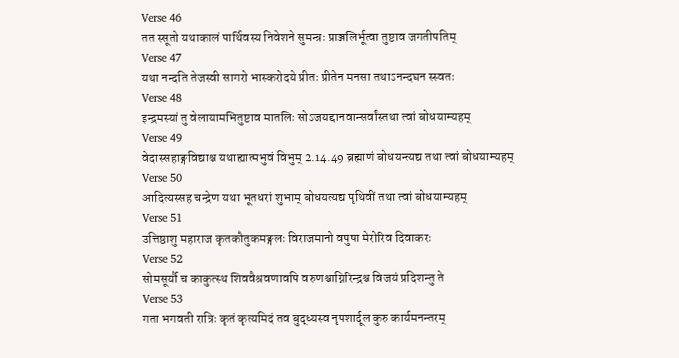Verse 46
तत स्सूतो यथाकालं पार्थिवस्य निवेशने सुमन्त्रः प्राञ्जलिर्भूत्वा तुष्टाव जगतीपतिम्
Verse 47
यथा नन्दति तेजस्वी सागरो भास्करोदये प्रीतः प्रीतेन मनसा तथाऽनन्दघन स्स्वतः
Verse 48
इन्द्रमस्यां तु वेलायामभितुष्टाव मातलिः सोऽजयद्दानवान्सर्वांस्तथा त्वां बोधयाम्यहम्
Verse 49
वेदास्सहाङ्गविद्याश्च यथाह्यात्मभुवं विभुम् 2.14.49 ब्रह्माणं बोधयन्त्यद्य तथा त्वां बोधयाम्यहम्
Verse 50
आदित्यस्सह चन्द्रेण यथा भूतधरां शुभाम् बोधयत्यद्य पृथिवीं तथा त्वां बोधयाम्यहम्
Verse 51
उत्तिष्ठाशु महाराज कृतकौतुकमङ्गलः विराजमानो वपुषा मेरोरिव दिवाकरः
Verse 52
सोमसूर्यौ च काकुत्स्थ शिववैश्रवणावपि वरुणश्चाग्निरिन्द्रश्च विजयं प्रदिशन्तु ते
Verse 53
गता भगवती रात्रिः कृतं कृत्यमिदं तव बुद्ध्यस्व नृपशार्दूल कुरु कार्यमनन्तरम्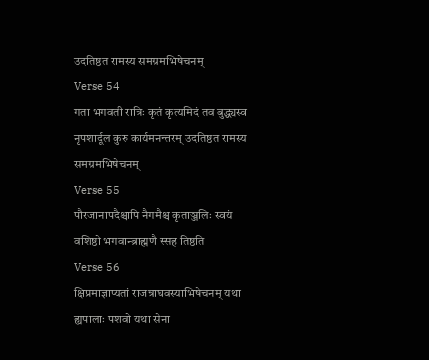उदतिष्ठत रामस्य समग्रमभिषेचनम्
Verse 54
गता भगवती रात्रिः कृतं कृत्यमिदं तव बुद्ध्यस्व नृपशार्दूल कुरु कार्यमनन्तरम् उदतिष्ठत रामस्य समग्रमभिषेचनम्
Verse 55
पौरजानापदैश्चापि नैगमैश्च कृताञ्जलिः स्वयं वशिष्ठो भगवान्ब्राह्मणै स्सह तिष्ठति
Verse 56
क्षिप्रमाज्ञाप्यतां राजन्राघवस्याभिषेचनम् यथा ह्यपालाः पशवो यथा सेना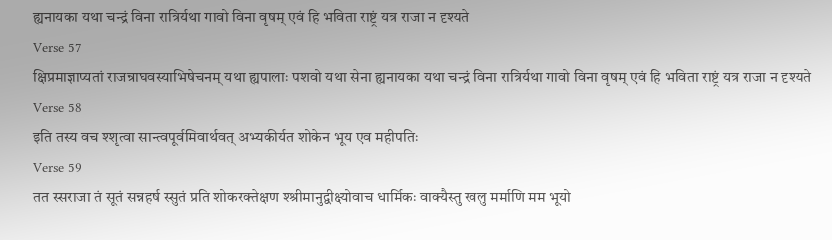ह्यनायका यथा चन्द्रं विना रात्रिर्यथा गावो विना वृषम् एवं हि भविता राष्ट्रं यत्र राजा न दृश्यते
Verse 57
क्षिप्रमाज्ञाप्यतां राजन्राघवस्याभिषेचनम् यथा ह्यपालाः पशवो यथा सेना ह्यनायका यथा चन्द्रं विना रात्रिर्यथा गावो विना वृषम् एवं हि भविता राष्ट्रं यत्र राजा न दृश्यते
Verse 58
इति तस्य वच श्शृत्वा सान्त्वपूर्वमिवार्थवत् अभ्यकीर्यत शोकेन भूय एव महीपतिः
Verse 59
तत स्सराजा तं सूतं सन्नहर्ष स्सुतं प्रति शोकरक्तेक्षण श्श्रीमानुद्वीक्ष्योवाच धार्मिकः वाक्यैस्तु खलु मर्माणि मम भूयो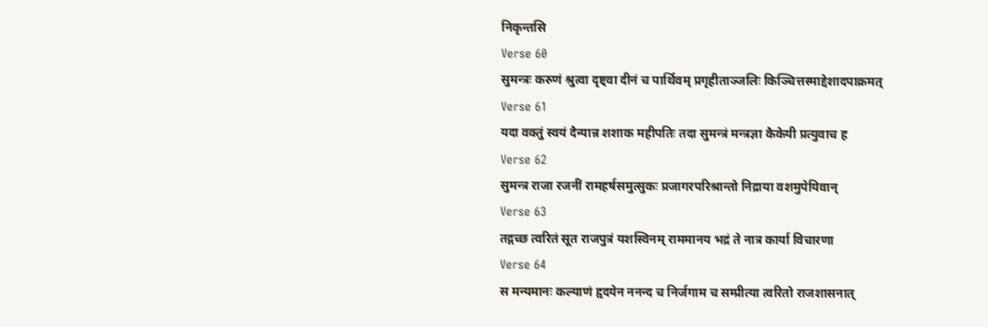निकृन्तसि
Verse 60
सुमन्त्रः करुणं श्रुत्वा दृष्ट्वा दीनं च पार्थिवम् प्रगृहीताञ्जलिः किञ्चित्तस्माद्देशादपाक्रमत्
Verse 61
यदा वक्तुं स्वयं दैन्यान्न शशाक महीपतिः तदा सुमन्त्रं मन्त्रज्ञा कैकेयी प्रत्युवाच ह
Verse 62
सुमन्त्र राजा रजनीं रामहर्षसमुत्सुकः प्रजागरपरिश्रान्तो निद्राया वशमुपेयिवान्
Verse 63
तद्गच्छ त्वरितं सूत राजपुत्रं यशस्विनम् राममानय भद्रं ते नात्र कार्या विचारणा
Verse 64
स मन्यमानः कल्याणं हृदयेन ननन्द च निर्जगाम च सम्प्रीत्या त्वरितो राजशासनात्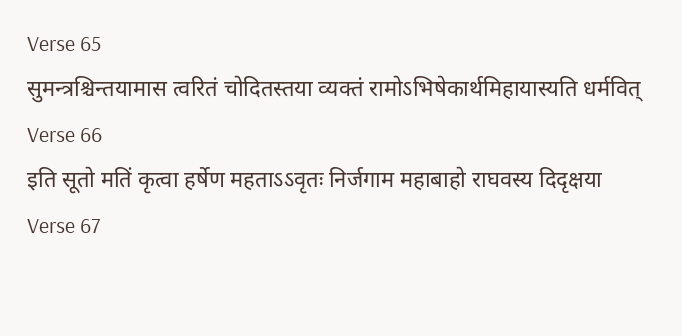Verse 65
सुमन्त्रश्चिन्तयामास त्वरितं चोदितस्तया व्यक्तं रामोऽभिषेकार्थमिहायास्यति धर्मवित्
Verse 66
इति सूतो मतिं कृत्वा हर्षेण महताऽऽवृतः निर्जगाम महाबाहो राघवस्य दिदृक्षया
Verse 67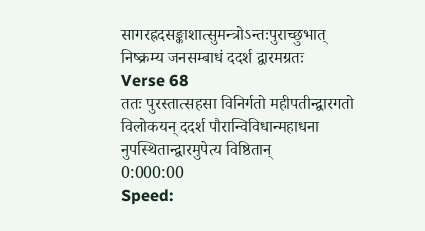सागरह्रदसङ्काशात्सुमन्त्रोऽन्तःपुराच्छुभात् निष्क्रम्य जनसम्बाधं ददर्श द्वारमग्रतः
Verse 68
ततः पुरस्तात्सहसा विनिर्गतो महीपतीन्द्वारगतो विलोकयन् ददर्श पौरान्विविधान्महाधना नुपस्थितान्द्वारमुपेत्य विष्ठितान्
0:000:00
Speed: